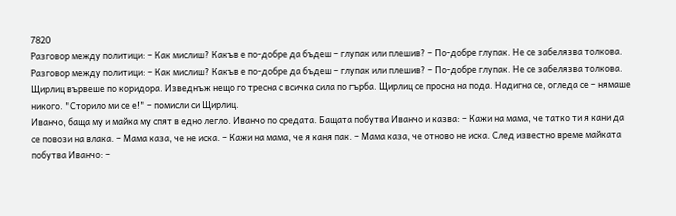7820
Разговор между политици: – Как мислиш? Какъв е по-добре да бъдеш – глупак или плешив? – По-добре глупак. Не се забелязва толкова.
Разговор между политици: – Как мислиш? Какъв е по-добре да бъдеш – глупак или плешив? – По-добре глупак. Не се забелязва толкова.
Щирлиц вървеше по коридора. Изведнъж нещо го тресна с всичка сила по гърба. Щирлиц се просна на пода. Надигна се, огледа се – нямаше никого. "Сторило ми се е!" – помисли си Щирлиц.
Иванчо, баща му и майка му спят в едно легло. Иванчо по средата. Бащата побутва Иванчо и казва: – Кажи на мама, че татко ти я кани да се повози на влака. – Мама каза, че не иска. – Кажи на мама, че я каня пак. – Мама каза, че отново не иска. След известно време майката побутва Иванчо: –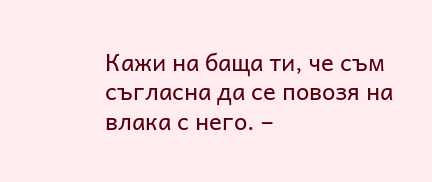Кажи на баща ти, че съм съгласна да се повозя на влака с него. –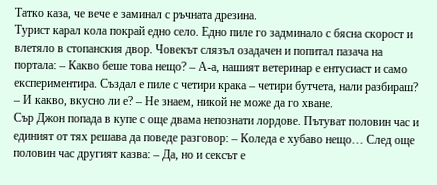Татко каза, че вече е заминал с ръчната дрезина.
Турист карал кола покрай едно село. Едно пиле го задминало с бясна скорост и влетяло в стопанския двор. Човекът слязъл озадачен и попитал пазача на портала: – Какво беше това нещо? – А-а, нашият ветеринар е ентусиаст и само експериментира. Създал е пиле с четири крака – четири бутчета, нали разбираш? – И какво, вкусно ли е? – Не знаем, никой не може да го хване.
Сър Джон попада в купе с още двама непознати лордове. Пътуват половин час и единият от тях решава да поведе разговор: – Коледа е хубаво нещо… След още половин час другият казва: – Да, но и сексът е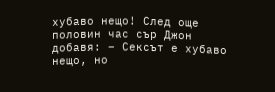хубаво нещо! След още половин час сър Джон добавя: – Сексът е хубаво нещо, но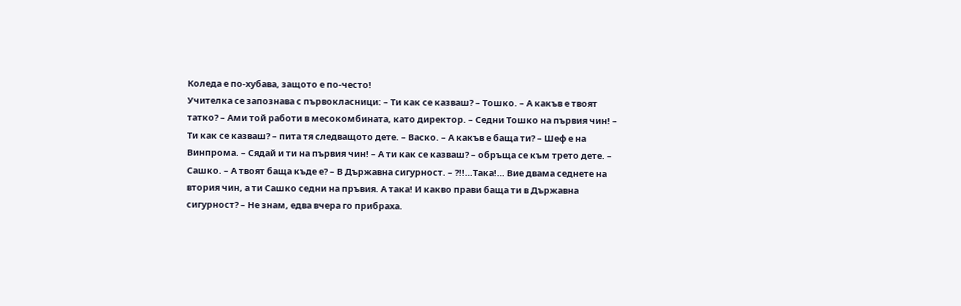Коледа е по-хубава, защото е по-често!
Учителка се запознава с първокласници: – Ти как се казваш? – Тошко. – А какъв е твоят татко? – Ами той работи в месокомбината, като директор. – Седни Тошко на първия чин! – Ти как се казваш? – пита тя следващото дете. – Васко. – А какъв е баща ти? – Шеф е на Винпрома. – Сядай и ти на първия чин! – А ти как се казваш? – обръща се към трето дете. – Сашко. – А твоят баща къде е? – В Държавна сигурност. – ?!!…Така!… Вие двама седнете на втория чин, а ти Сашко седни на пръвия. А така! И какво прави баща ти в Държавна сигурност? – Не знам, едва вчера го прибраха.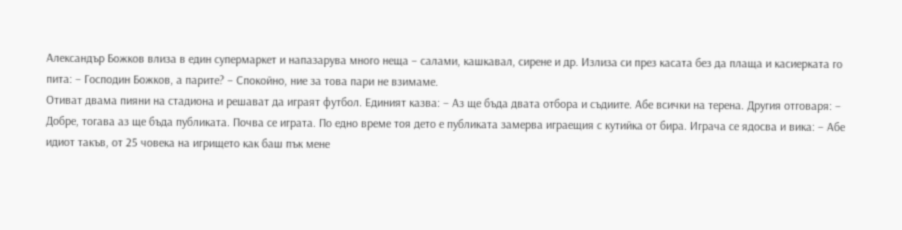Александър Божков влиза в един супермаркет и напазарува много неща – салами, кашкавал, сирене и др. Излиза си през касата без да плаща и касиерката го пита: – Господин Божков, а парите? – Спокойно, ние за това пари не взимаме.
Отиват двама пияни на стадиона и решават да играят футбол. Единият казва: – Аз ще бъда двата отбора и съдиите. Абе всички на терена. Другия отговаря: – Добре, тогава аз ще бъда публиката. Почва се играта. По едно време тоя дето е публиката замерва играещия с кутийка от бира. Играча се ядосва и вика: – Абе идиот такъв, от 25 човека на игрището как баш пък мене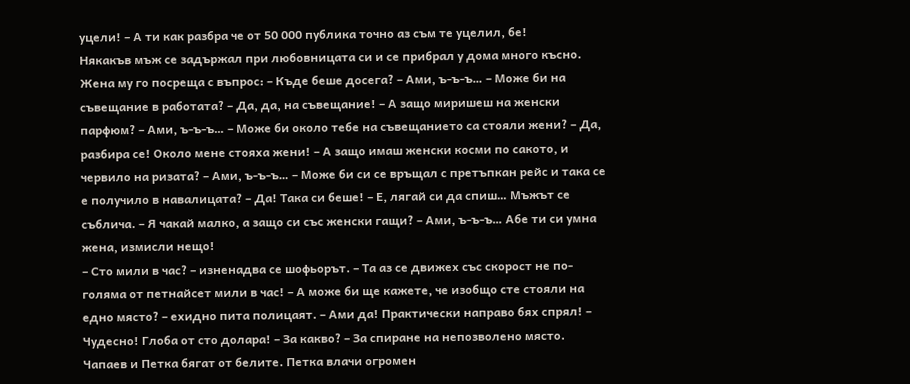уцели! – А ти как разбра че от 50 000 публика точно аз съм те уцелил, бе!
Някакъв мъж се задържал при любовницата си и се прибрал у дома много късно. Жена му го посреща с въпрос: – Къде беше досега? – Ами, ъ-ъ-ъ… – Може би на съвещание в работата? – Да, да, на съвещание! – А защо миришеш на женски парфюм? – Ами, ъ-ъ-ъ… – Може би около тебе на съвещанието са стояли жени? – Да, разбира се! Около мене стояха жени! – А защо имаш женски косми по сакото, и червило на ризата? – Ами, ъ-ъ-ъ… – Може би си се връщал с претъпкан рейс и така се е получило в навалицата? – Да! Така си беше! – Е, лягай си да спиш… Мъжът се съблича. – Я чакай малко, а защо си със женски гащи? – Ами, ъ-ъ-ъ… Абе ти си умна жена, измисли нещо!
– Сто мили в час? – изненадва се шофьорът. – Та аз се движех със скорост не по-голяма от петнайсет мили в час! – А може би ще кажете, че изобщо сте стояли на едно място? – ехидно пита полицаят. – Ами да! Практически направо бях спрял! – Чудесно! Глоба от сто долара! – За какво? – За спиране на непозволено място.
Чапаев и Петка бягат от белите. Петка влачи огромен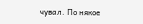чувал. По някое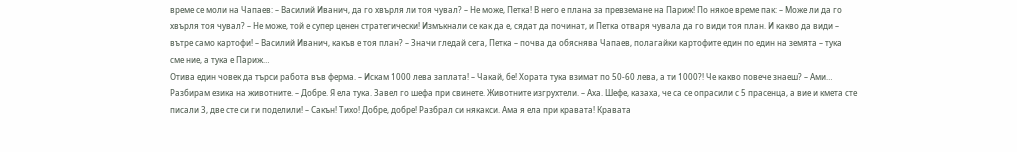време се моли на Чапаев: – Василий Иванич, да го хвърля ли тоя чувал? – Не може, Петка! В него е плана за превземане на Париж! По някое време пак: – Може ли да го хвърля тоя чувал? – Не може, той е супер ценен стратегически! Измъкнали се как да е, сядат да починат, и Петка отваря чувала да го види тоя план. И какво да види – вътре само картофи! – Василий Иванич, какъв е тоя план? – Значи гледай сега, Петка – почва да обяснява Чапаев, полагайки картофите един по един на земята – тука сме ние, а тука е Париж…
Отива един човек да търси работа във ферма. – Искам 1000 лева заплата! – Чакай, бе! Хората тука взимат по 50-60 лева, а ти 1000?! Че какво повече знаеш? – Ами… Разбирам езика на животните. – Добре. Я ела тука. Завел го шефа при свинете. Животните изгрухтели. – Аха. Шефе, казаха, че са се опрасили с 5 прасенца, а вие и кмета сте писали 3, две сте си ги поделили! – Сакън! Тихо! Добре, добре! Разбрал си някакси. Ама я ела при кравата! Кравата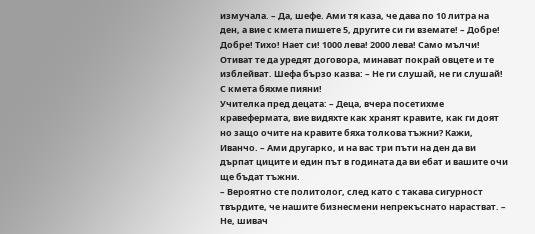измучала. – Да, шефе. Ами тя каза, че дава по 10 литра на ден, а вие с кмета пишете 5, другите си ги вземате! – Добре! Добре! Тихо! Нает си! 1000 лева! 2000 лева! Само мълчи! Отиват те да уредят договора, минават покрай овцете и те изблейват. Шефа бързо казва: – Не ги слушай, не ги слушай! С кмета бяхме пияни!
Учителка пред децата: – Деца, вчера посетихме кравефермата, вие видяхте как хранят кравите, как ги доят но защо очите на кравите бяха толкова тъжни? Кажи, Иванчо. – Ами другарко, и на вас три пъти на ден да ви дърпат циците и един път в годината да ви ебат и вашите очи ще бъдат тъжни.
– Вероятно сте политолог, след като с такава сигурност твърдите, че нашите бизнесмени непрекъснато нарастват. – Не, шивач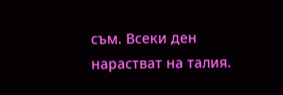съм. Всеки ден нарастват на талия.